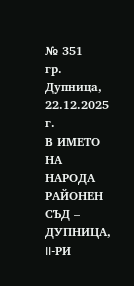№ 351
гр. Дупница, 22.12.2025 г.
В ИМЕТО НА НАРОДА
РАЙОНЕН СЪД – ДУПНИЦА, II-РИ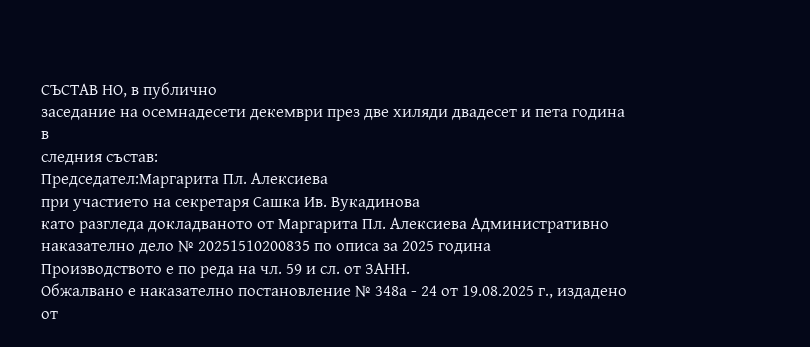СЪСТАВ НО, в публично
заседание на осемнадесети декември през две хиляди двадесет и пета година в
следния състав:
Председател:Маргарита Пл. Алексиева
при участието на секретаря Сашка Ив. Вукадинова
като разгледа докладваното от Маргарита Пл. Алексиева Административно
наказателно дело № 20251510200835 по описа за 2025 година
Производството е по реда на чл. 59 и сл. от ЗАНН.
Обжалвано е наказателно постановление № 348а - 24 от 19.08.2025 г., издадено от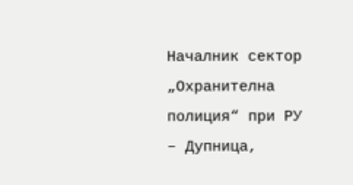Началник сектор „Охранителна полиция“ при РУ – Дупница,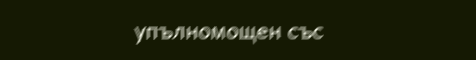упълномощен със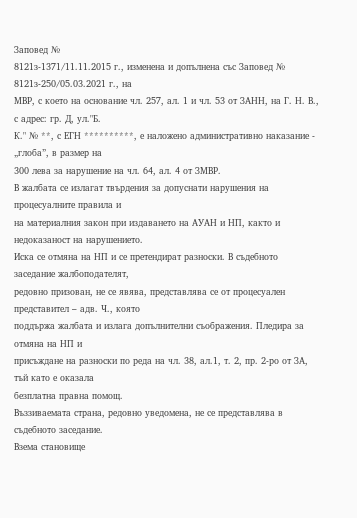Заповед №
8121з-1371/11.11.2015 г., изменена и допълнена със Заповед № 8121з-250/05.03.2021 г., на
МВР, с което на основание чл. 257, ал. 1 и чл. 53 от ЗАНН, на Г. Н. В., с адрес: гр. Д, ул."Б.
К." № **, с ЕГН **********, е наложено административно наказание - „глоба”, в размер на
300 лева за нарушение на чл. 64, ал. 4 от ЗМВР.
В жалбата се излагат твърдения за допуснати нарушения на процесуалните правила и
на материалния закон при издаването на АУАН и НП, както и недоказаност на нарушението.
Иска се отмяна на НП и се претендират разноски. В съдебното заседание жалбоподателят,
редовно призован, не се явява, представлява се от процесуален представител – адв. Ч., която
поддържа жалбата и излага допълнителни съображения. Пледира за отмяна на НП и
присъждане на разноски по реда на чл. 38, ал.1, т. 2, пр. 2-ро от ЗА, тъй като е оказала
безплатна правна помощ.
Въззиваемата страна, редовно уведомена, не се представлява в съдебното заседание.
Взема становище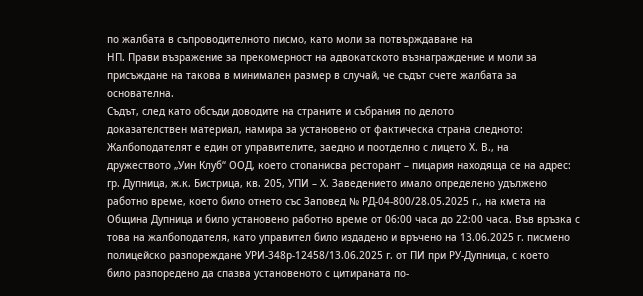по жалбата в съпроводителното писмо, като моли за потвърждаване на
НП. Прави възражение за прекомерност на адвокатското възнаграждение и моли за
присъждане на такова в минимален размер в случай, че съдът счете жалбата за основателна.
Съдът, след като обсъди доводите на страните и събрания по делото
доказателствен материал, намира за установено от фактическа страна следното:
Жалбоподателят е един от управителите, заедно и поотделно с лицето Х. В., на
дружеството „Уин Клуб“ ООД, което стопанисва ресторант – пицария находяща се на адрес:
гр. Дупница, ж.к. Бистрица, кв. 205, УПИ – Х. Заведението имало определено удължено
работно време, което било отнето със Заповед № РД-04-800/28.05.2025 г., на кмета на
Община Дупница и било установено работно време от 06:00 часа до 22:00 часа. Във връзка с
това на жалбоподателя, като управител било издадено и връчено на 13.06.2025 г. писмено
полицейско разпореждане УРИ-348р-12458/13.06.2025 г. от ПИ при РУ-Дупница, с което
било разпоредено да спазва установеното с цитираната по-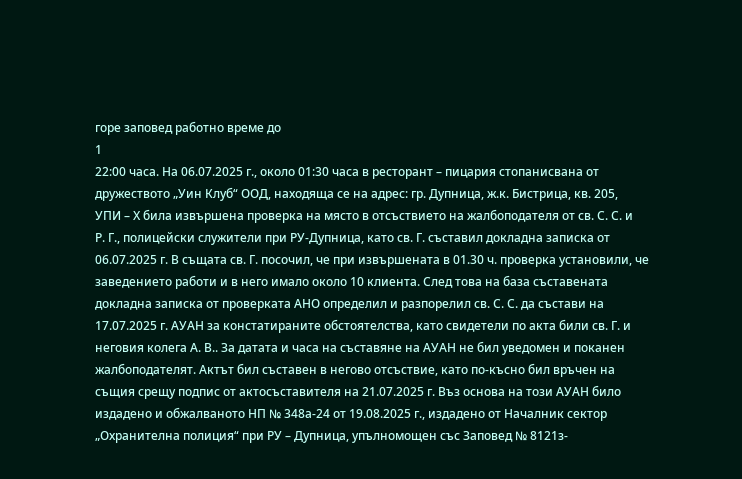горе заповед работно време до
1
22:00 часа. На 06.07.2025 г., около 01:30 часа в ресторант – пицария стопанисвана от
дружеството „Уин Клуб“ ООД, находяща се на адрес: гр. Дупница, ж.к. Бистрица, кв. 205,
УПИ – Х била извършена проверка на място в отсъствието на жалбоподателя от св. С. С. и
Р. Г., полицейски служители при РУ-Дупница, като св. Г. съставил докладна записка от
06.07.2025 г. В същата св. Г. посочил, че при извършената в 01.30 ч. проверка установили, че
заведението работи и в него имало около 10 клиента. След това на база съставената
докладна записка от проверката АНО определил и разпорелил св. С. С. да състави на
17.07.2025 г. АУАН за констатираните обстоятелства, като свидетели по акта били св. Г. и
неговия колега А. В.. За датата и часа на съставяне на АУАН не бил уведомен и поканен
жалбоподателят. Актът бил съставен в негово отсъствие, като по-късно бил връчен на
същия срещу подпис от актосъставителя на 21.07.2025 г. Въз основа на този АУАН било
издадено и обжалваното НП № 348а-24 от 19.08.2025 г., издадено от Началник сектор
„Охранителна полиция“ при РУ – Дупница, упълномощен със Заповед № 8121з-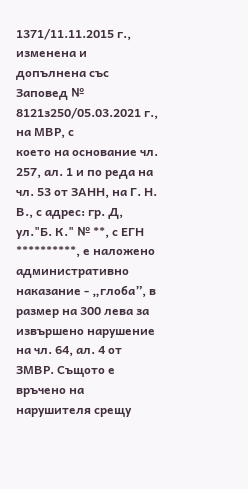1371/11.11.2015 г., изменена и допълнена със Заповед № 8121з250/05.03.2021 г., на МВР, с
което на основание чл. 257, ал. 1 и по реда на чл. 53 от ЗАНН, на Г. Н. В., с адрес: гр. Д,
ул."Б. К." № **, с ЕГН **********, е наложено административно наказание - „глоба”, в
размер на 300 лева за извършено нарушение на чл. 64, ал. 4 от ЗМВР. Същото е връчено на
нарушителя срещу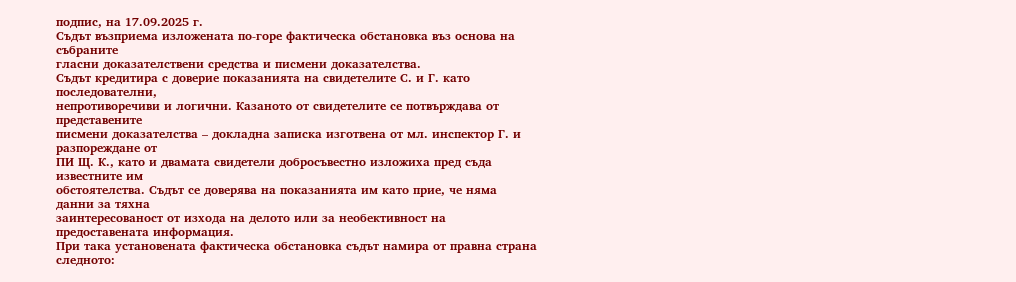подпис, на 17.09.2025 г.
Съдът възприема изложената по-горе фактическа обстановка въз основа на събраните
гласни доказателствени средства и писмени доказателства.
Съдът кредитира с доверие показанията на свидетелите С. и Г. като последователни,
непротиворечиви и логични. Казаното от свидетелите се потвърждава от представените
писмени доказателства – докладна записка изготвена от мл. инспектор Г. и разпореждане от
ПИ Щ. К., като и двамата свидетели добросъвестно изложиха пред съда известните им
обстоятелства. Съдът се доверява на показанията им като прие, че няма данни за тяхна
заинтересованост от изхода на делото или за необективност на предоставената информация.
При така установената фактическа обстановка съдът намира от правна страна
следното: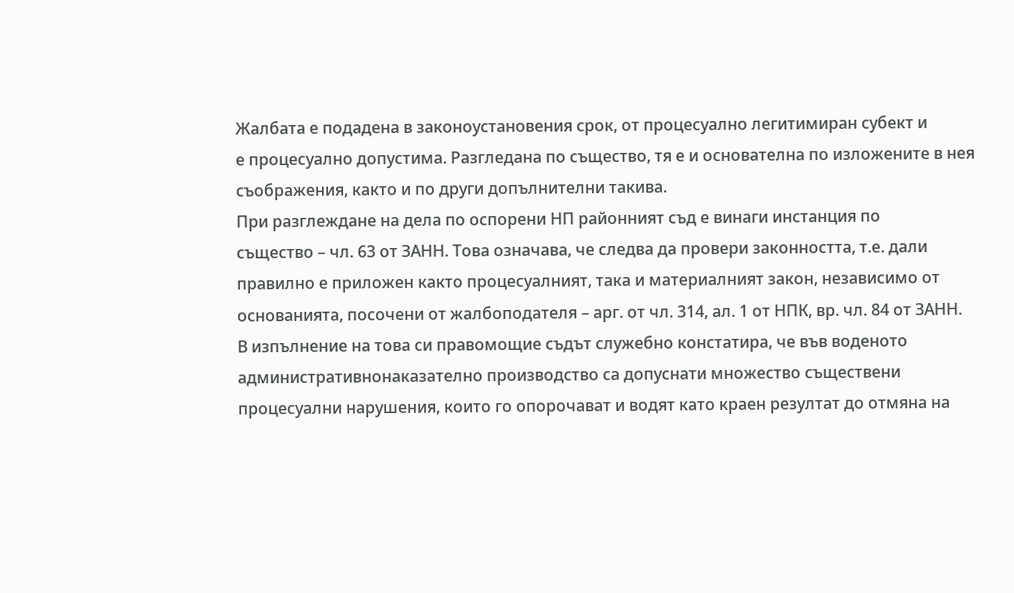Жалбата е подадена в законоустановения срок, от процесуално легитимиран субект и
е процесуално допустима. Разгледана по същество, тя е и основателна по изложените в нея
съображения, както и по други допълнителни такива.
При разглеждане на дела по оспорени НП районният съд е винаги инстанция по
същество – чл. 63 от ЗАНН. Това означава, че следва да провери законността, т.е. дали
правилно е приложен както процесуалният, така и материалният закон, независимо от
основанията, посочени от жалбоподателя – арг. от чл. 314, ал. 1 от НПК, вр. чл. 84 от ЗАНН.
В изпълнение на това си правомощие съдът служебно констатира, че във воденото
административнонаказателно производство са допуснати множество съществени
процесуални нарушения, които го опорочават и водят като краен резултат до отмяна на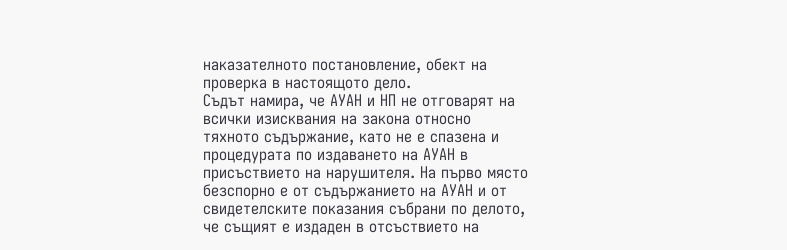наказателното постановление, обект на проверка в настоящото дело.
Съдът намира, че АУАН и НП не отговарят на всички изисквания на закона относно
тяхното съдържание, като не е спазена и процедурата по издаването на АУАН в
присъствието на нарушителя. На първо място безспорно е от съдържанието на АУАН и от
свидетелските показания събрани по делото, че същият е издаден в отсъствието на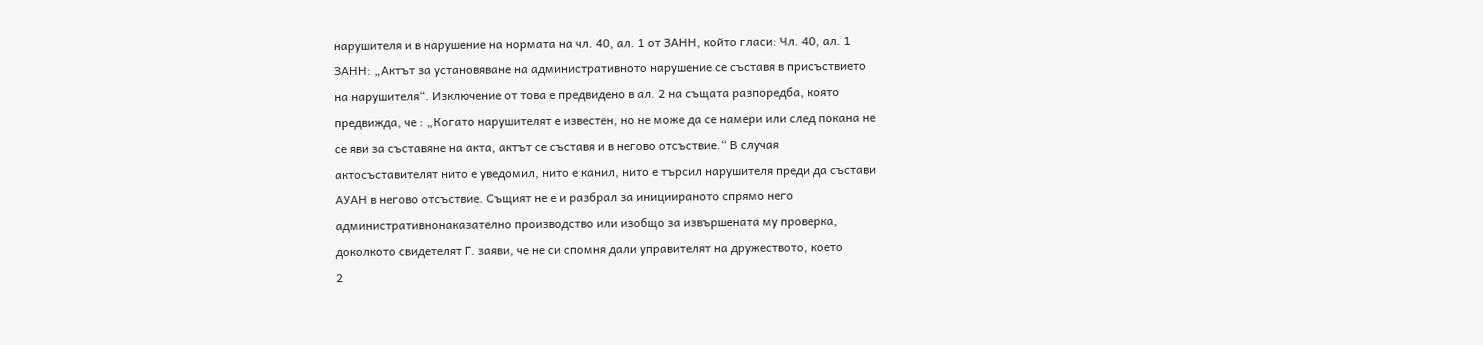нарушителя и в нарушение на нормата на чл. 40, ал. 1 от ЗАНН, който гласи: Чл. 40, ал. 1
ЗАНН: „Актът за установяване на административното нарушение се съставя в присъствието
на нарушителя“. Изключение от това е предвидено в ал. 2 на същата разпоредба, която
предвижда, че : „Когато нарушителят е известен, но не може да се намери или след покана не
се яви за съставяне на акта, актът се съставя и в негово отсъствие.“ В случая
актосъставителят нито е уведомил, нито е канил, нито е търсил нарушителя преди да състави
АУАН в негово отсъствие. Същият не е и разбрал за инициираното спрямо него
административнонаказателно производство или изобщо за извършената му проверка,
доколкото свидетелят Г. заяви, че не си спомня дали управителят на дружеството, което
2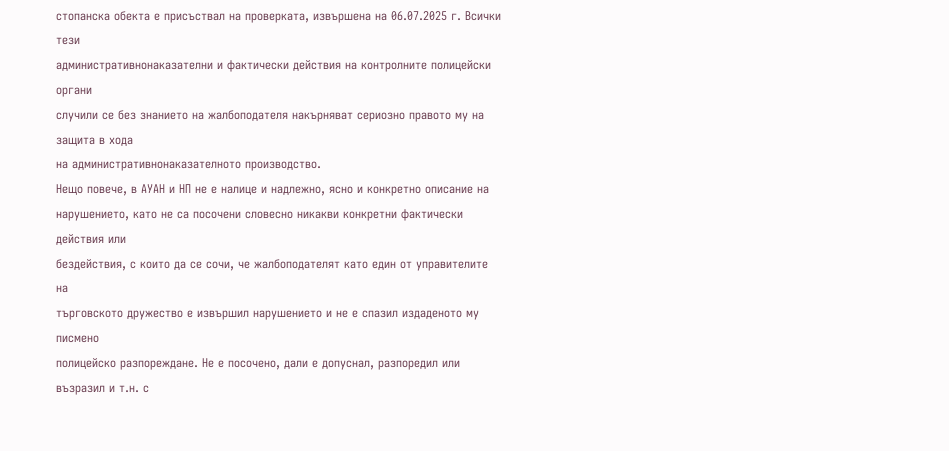стопанска обекта е присъствал на проверката, извършена на 06.07.2025 г. Всички тези
административнонаказателни и фактически действия на контролните полицейски органи
случили се без знанието на жалбоподателя накърняват сериозно правото му на защита в хода
на административнонаказателното производство.
Нещо повече, в АУАН и НП не е налице и надлежно, ясно и конкретно описание на
нарушението, като не са посочени словесно никакви конкретни фактически действия или
бездействия, с които да се сочи, че жалбоподателят като един от управителите на
търговското дружество е извършил нарушението и не е спазил издаденото му писмено
полицейско разпореждане. Не е посочено, дали е допуснал, разпоредил или възразил и т.н. с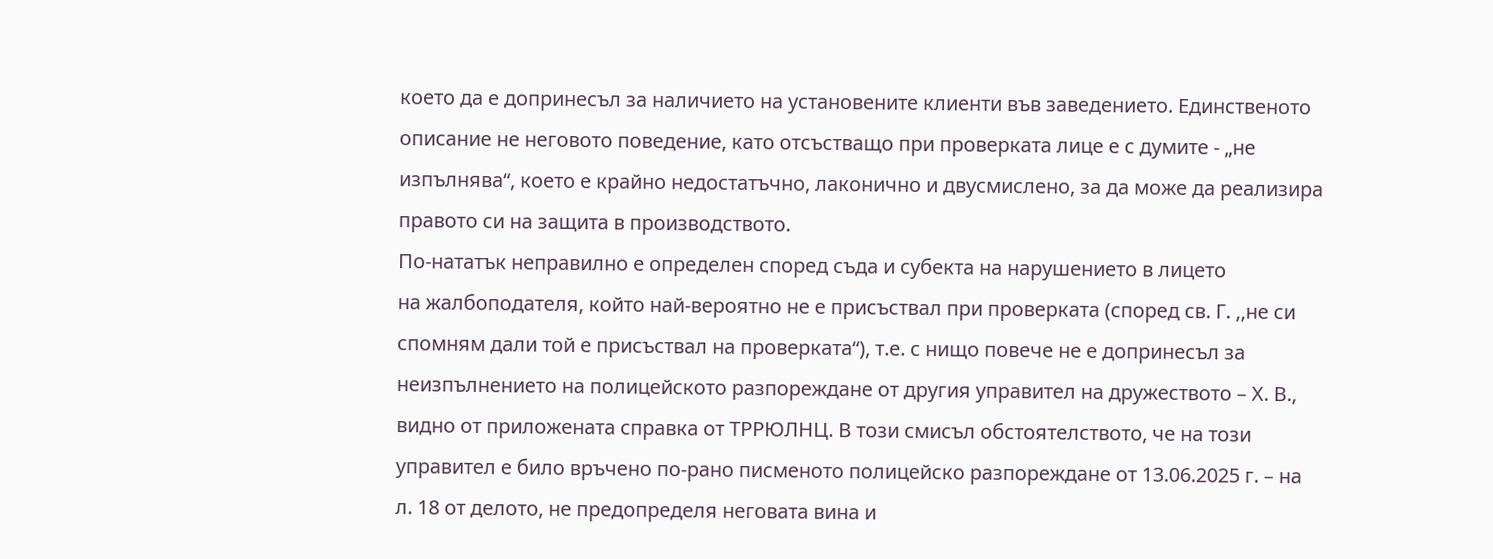което да е допринесъл за наличието на установените клиенти във заведението. Единственото
описание не неговото поведение, като отсъстващо при проверката лице е с думите - „не
изпълнява“, което е крайно недостатъчно, лаконично и двусмислено, за да може да реализира
правото си на защита в производството.
По-нататък неправилно е определен според съда и субекта на нарушението в лицето
на жалбоподателя, който най-вероятно не е присъствал при проверката (според св. Г. ,,не си
спомням дали той е присъствал на проверката“), т.е. с нищо повече не е допринесъл за
неизпълнението на полицейското разпореждане от другия управител на дружеството – Х. В.,
видно от приложената справка от ТРРЮЛНЦ. В този смисъл обстоятелството, че на този
управител е било връчено по-рано писменото полицейско разпореждане от 13.06.2025 г. – на
л. 18 от делото, не предопределя неговата вина и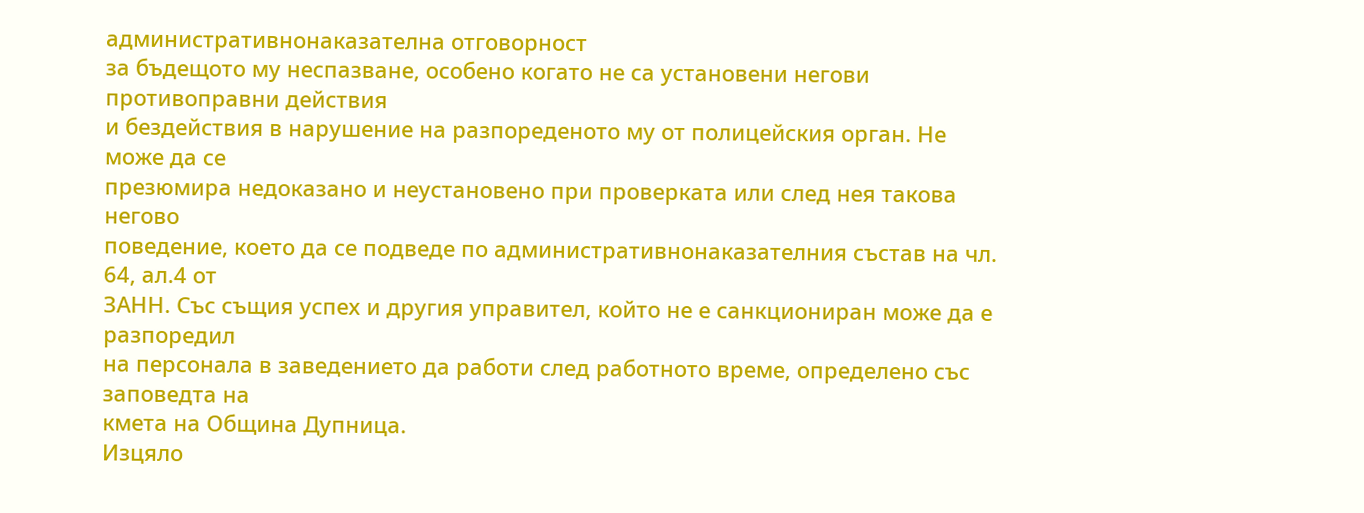административнонаказателна отговорност
за бъдещото му неспазване, особено когато не са установени негови противоправни действия
и бездействия в нарушение на разпореденото му от полицейския орган. Не може да се
презюмира недоказано и неустановено при проверката или след нея такова негово
поведение, което да се подведе по административнонаказателния състав на чл. 64, ал.4 от
ЗАНН. Със същия успех и другия управител, който не е санкциониран може да е разпоредил
на персонала в заведението да работи след работното време, определено със заповедта на
кмета на Община Дупница.
Изцяло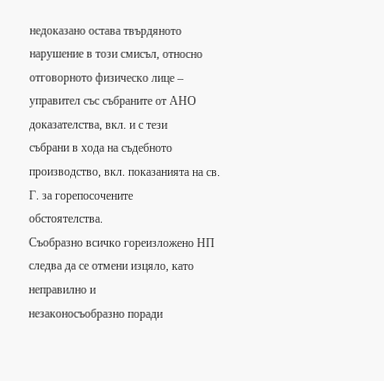недоказано остава твърдяното нарушение в този смисъл, относно
отговорното физическо лице – управител със събраните от АНО доказателства, вкл. и с тези
събрани в хода на съдебното производство, вкл. показанията на св. Г. за горепосочените
обстоятелства.
Съобразно всичко гореизложено НП следва да се отмени изцяло, като неправилно и
незаконосъобразно поради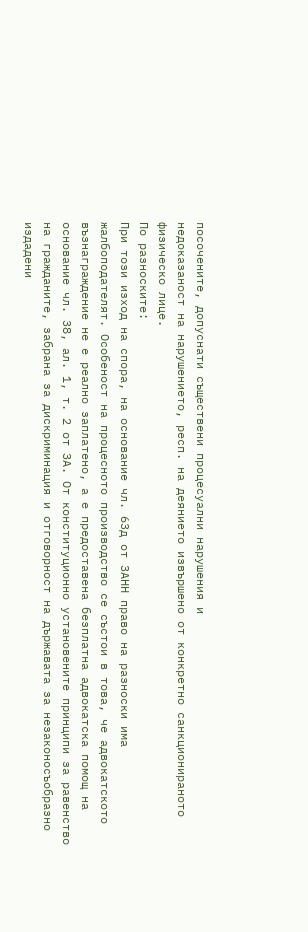посочените, допуснати съществени процесуални нарушения и
недоказаност на нарушението, респ. на деянието извършено от конкретно санкционираното
физическо лице.
По разноските:
При този изход на спора, на основание чл. 63д от ЗАНН право на разноски има
жалбоподателят. Особеност на процесното производство се състои в това, че адвокатското
възнаграждение не е реално заплатено, а е предоставена безплатна адвокатска помощ на
основание чл. 38, ал. 1, т. 2 от ЗА. От конституционно установените принципи за равенство
на гражданите, забрана за дискриминация и отговорност на държавата за незаконосъобразно
издадени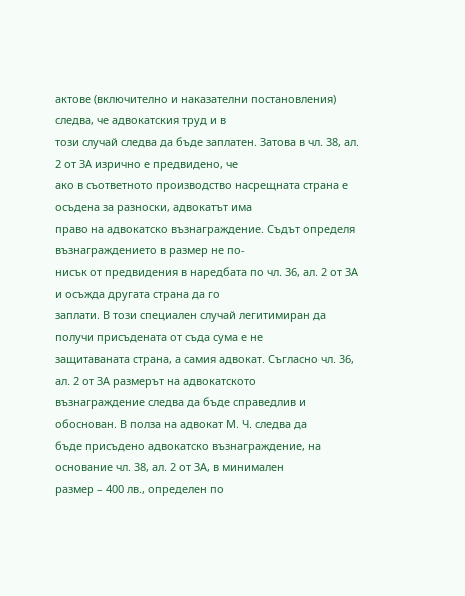актове (включително и наказателни постановления) следва, че адвокатския труд и в
този случай следва да бъде заплатен. Затова в чл. 38, ал. 2 от ЗА изрично е предвидено, че
ако в съответното производство насрещната страна е осъдена за разноски, адвокатът има
право на адвокатско възнаграждение. Съдът определя възнаграждението в размер не по-
нисък от предвидения в наредбата по чл. 36, ал. 2 от ЗА и осъжда другата страна да го
заплати. В този специален случай легитимиран да получи присъдената от съда сума е не
защитаваната страна, а самия адвокат. Съгласно чл. 36, ал. 2 от ЗА размерът на адвокатското
възнаграждение следва да бъде справедлив и обоснован. В полза на адвокат М. Ч. следва да
бъде присъдено адвокатско възнаграждение, на основание чл. 38, ал. 2 от ЗА, в минимален
размер – 400 лв., определен по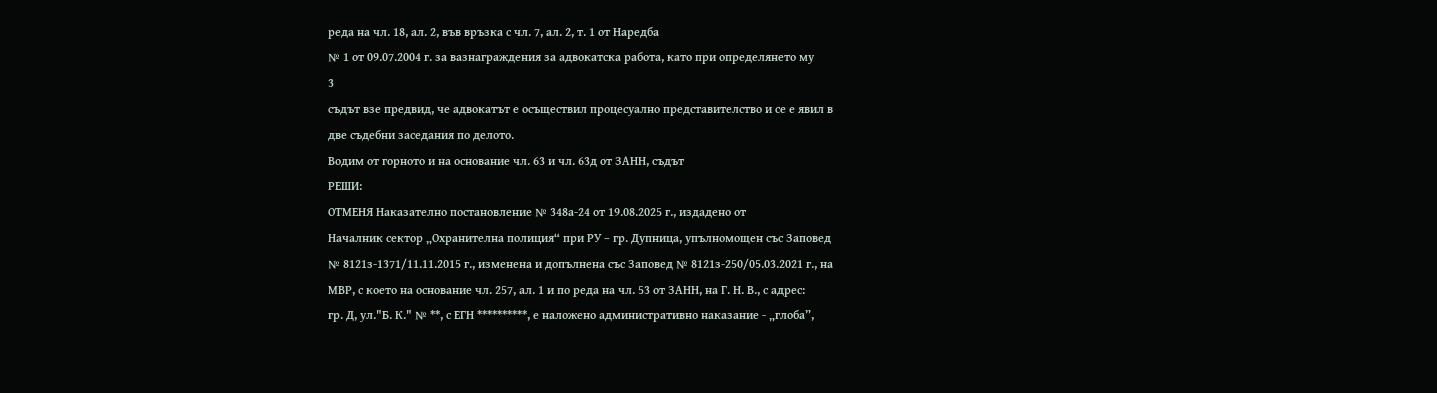реда на чл. 18, ал. 2, във връзка с чл. 7, ал. 2, т. 1 от Наредба
№ 1 от 09.07.2004 г. за вазнаграждения за адвокатска работа, като при определянето му
3
съдът взе предвид, че адвокатът е осъществил процесуално представителство и се е явил в
две съдебни заседания по делото.
Водим от горното и на основание чл. 63 и чл. 63д от ЗАНН, съдът
РЕШИ:
ОТМЕНЯ Наказателно постановление № 348а-24 от 19.08.2025 г., издадено от
Началник сектор „Охранителна полиция“ при РУ – гр. Дупница, упълномощен със Заповед
№ 8121з-1371/11.11.2015 г., изменена и допълнена със Заповед № 8121з-250/05.03.2021 г., на
МВР, с което на основание чл. 257, ал. 1 и по реда на чл. 53 от ЗАНН, на Г. Н. В., с адрес:
гр. Д, ул."Б. К." № **, с ЕГН **********, е наложено административно наказание - „глоба”,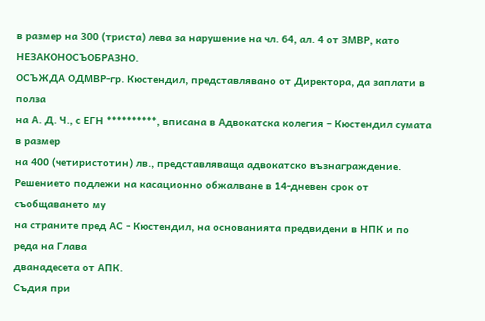в размер на 300 (триста) лева за нарушение на чл. 64, ал. 4 от ЗМВР, като
НЕЗАКОНОСЪОБРАЗНО.
ОСЪЖДА ОДМВР-гр. Кюстендил, представлявано от Директора, да заплати в полза
на А. Д. Ч., с ЕГН **********, вписана в Адвокатска колегия – Кюстендил сумата в размер
на 400 (четиристотин) лв., представляваща адвокатско възнаграждение.
Решението подлежи на касационно обжалване в 14-дневен срок от съобщаването му
на страните пред АС - Кюстендил, на основанията предвидени в НПК и по реда на Глава
дванадесета от АПК.
Съдия при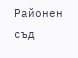Районен съд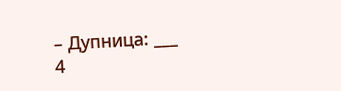– Дупница: ___
4